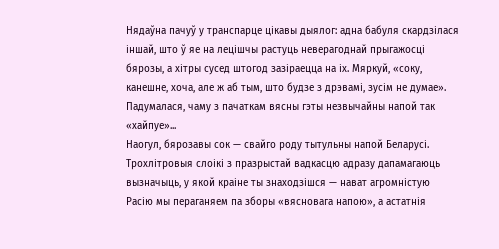Нядаўна пачуў у транспарце цікавы дыялог: адна бабуля скардзілася іншай, што ў яе на лецішчы растуць неверагоднай прыгажосці бярозы, а хітры сусед штогод зазіраецца на іх. Мяркуй, «соку, канешне, хоча, але ж аб тым, што будзе з дрэвамі, зусім не думае». Падумалася, чаму з пачаткам вясны гэты незвычайны напой так «хайпуе»...
Наогул, бярозавы сок — свайго роду тытульны напой Беларусі. Трохлітровыя слоікі з празрыстай вадкасцю адразу дапамагаюць вызначыць, у якой краіне ты знаходзішся — нават агромністую Расію мы пераганяем па зборы «вясновага напою», а астатнія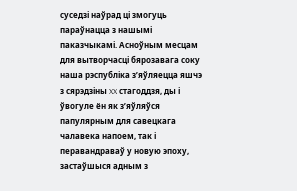суседзі наўрад ці змогуць параўнацца з нашымі паказчыкамі. Асноўным месцам для вытворчасці бярозавага соку наша рэспубліка з’яўляецца яшчэ з сярэдзіны XX стагоддзя, ды і ўвогуле ён як з’яўляўся папулярным для савецкага чалавека напоем, так і перавандраваў у новую эпоху, застаўшыся адным з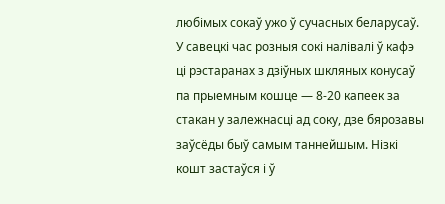любімых сокаў ужо ў сучасных беларусаў.
У савецкі час розныя сокі налівалі ў кафэ ці рэстаранах з дзіўных шкляных конусаў па прыемным кошце — 8-20 капеек за стакан у залежнасці ад соку, дзе бярозавы заўсёды быў самым таннейшым. Нізкі кошт застаўся і ў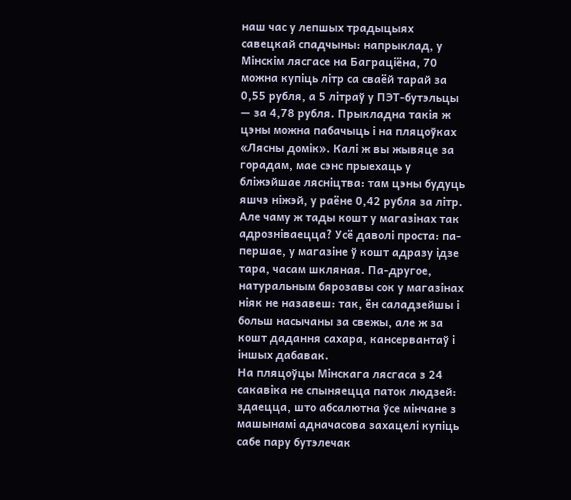наш час у лепшых традыцыях савецкай спадчыны: напрыклад, у Мінскім лясгасе на Баграціёна, 70 можна купіць літр са сваёй тарай за 0,55 рубля, а 5 літраў у ПЭТ-бутэльцы — за 4,78 рубля. Прыкладна такія ж цэны можна пабачыць і на пляцоўках «Лясны домік». Калі ж вы жывяце за горадам, мае сэнс прыехаць у бліжэйшае лясніцтва: там цэны будуць яшчэ ніжэй, у раёне 0,42 рубля за літр.
Але чаму ж тады кошт у магазінах так адрозніваецца? Усё даволі проста: па-першае, у магазіне ў кошт адразу ідзе тара, часам шкляная. Па-другое, натуральным бярозавы сок у магазінах ніяк не назавеш: так, ён саладзейшы і больш насычаны за свежы, але ж за кошт дадання сахара, кансервантаў і іншых дабавак.
На пляцоўцы Мінскага лясгаса з 24 сакавіка не спыняецца паток людзей: здаецца, што абсалютна ўсе мінчане з машынамі адначасова захацелі купіць сабе пару бутэлечак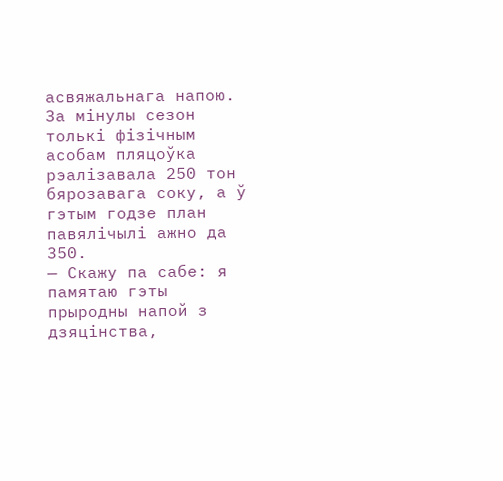асвяжальнага напою. За мінулы сезон толькі фізічным асобам пляцоўка рэалізавала 250 тон бярозавага соку, а ў гэтым годзе план павялічылі ажно да 350.
— Скажу па сабе: я памятаю гэты прыродны напой з дзяцінства,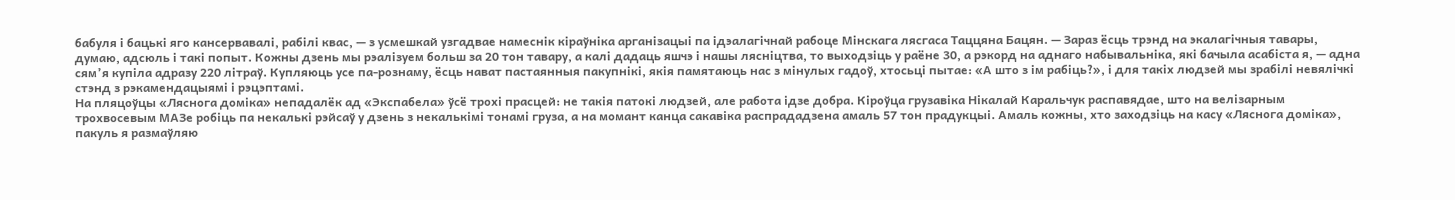бабуля і бацькі яго кансервавалі, рабілі квас, — з усмешкай узгадвае намеснік кіраўніка арганізацыі па ідэалагічнай рабоце Мінскага лясгаса Таццяна Бацян. — Зараз ёсць трэнд на экалагічныя тавары, думаю, адсюль і такі попыт. Кожны дзень мы рэалізуем больш за 20 тон тавару, а калі дадаць яшчэ і нашы лясніцтва, то выходзіць у раёне 30, а рэкорд на аднаго набывальніка, які бачыла асабіста я, — адна сям’я купіла адразу 220 літраў. Купляюць усе па-рознаму, ёсць нават пастаянныя пакупнікі, якія памятаюць нас з мінулых гадоў, хтосьці пытае: «А што з ім рабіць?», і для такіх людзей мы зрабілі невялічкі стэнд з рэкамендацыямі і рэцэптамі.
На пляцоўцы «Ляснога доміка» непадалёк ад «Экспабела» ўсё трохі прасцей: не такія патокі людзей, але работа ідзе добра. Кіроўца грузавіка Нікалай Каральчук распавядае, што на велізарным трохвосевым МАЗе робіць па некалькі рэйсаў у дзень з некалькімі тонамі груза, а на момант канца сакавіка распрададзена амаль 57 тон прадукцыі. Амаль кожны, хто заходзіць на касу «Ляснога доміка», пакуль я размаўляю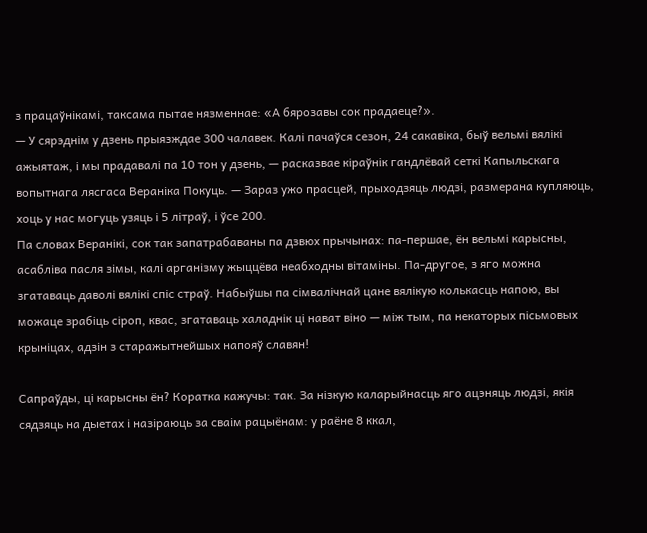з працаўнікамі, таксама пытае нязменнае: «А бярозавы сок прадаеце?».
— У сярэднім у дзень прыязждае 300 чалавек. Калі пачаўся сезон, 24 сакавіка, быў вельмі вялікі ажыятаж, і мы прадавалі па 10 тон у дзень, — расказвае кіраўнік гандлёвай сеткі Капыльскага вопытнага лясгаса Вераніка Покуць. — Зараз ужо прасцей, прыходзяць людзі, размерана купляюць, хоць у нас могуць узяць і 5 літраў, і ўсе 200.
Па словах Веранікі, сок так запатрабаваны па дзвюх прычынах: па-першае, ён вельмі карысны, асабліва пасля зімы, калі арганізму жыццёва неабходны вітаміны. Па-другое, з яго можна згатаваць даволі вялікі спіс страў. Набыўшы па сімвалічнай цане вялікую колькасць напою, вы можаце зрабіць сіроп, квас, згатаваць халаднік ці нават віно — між тым, па некаторых пісьмовых крыніцах, адзін з старажытнейшых напояў славян!

Сапраўды, ці карысны ён? Коратка кажучы: так. За нізкую каларыйнасць яго ацэняць людзі, якія сядзяць на дыетах і назіраюць за сваім рацыёнам: у раёне 8 ккал,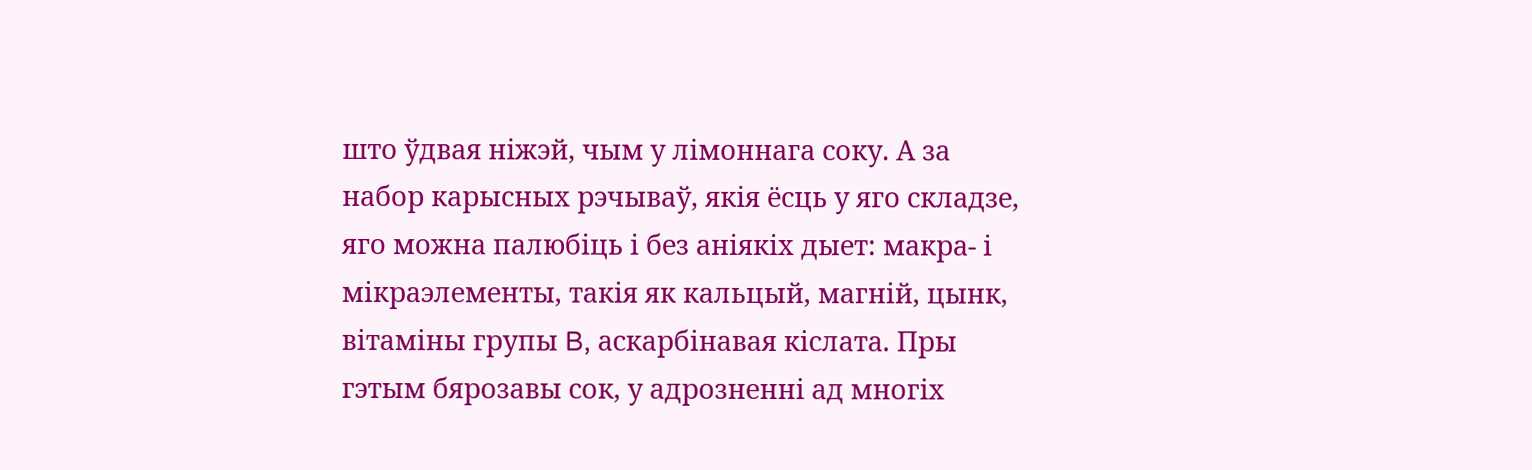што ўдвая ніжэй, чым у лімоннага соку. А за набор карысных рэчываў, якія ёсць у яго складзе, яго можна палюбіць і без аніякіх дыет: макра- і мікраэлементы, такія як кальцый, магній, цынк, вітаміны групы B, аскарбінавая кіслата. Пры гэтым бярозавы сок, у адрозненні ад многіх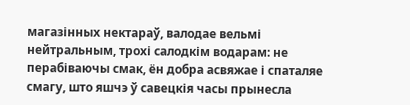магазінных нектараў, валодае вельмі нейтральным, трохі салодкім водарам: не перабіваючы смак, ён добра асвяжае і спаталяе смагу, што яшчэ ў савецкія часы прынесла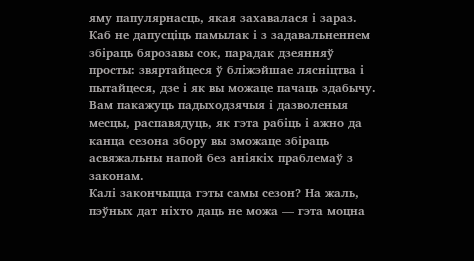яму папулярнасць, якая захавалася і зараз.
Каб не дапусціць памылак і з задавальненнем збіраць бярозавы сок, парадак дзеянняў просты: звяртайцеся ў бліжэйшае лясніцтва і пытайцеся, дзе і як вы можаце пачаць здабычу. Вам пакажуць падыходзячыя і дазволеныя месцы, распавядуць, як гэта рабіць і ажно да канца сезона збору вы зможаце збіраць асвяжальны напой без аніякіх праблемаў з законам.
Калі закончыцца гэты самы сезон? На жаль, пэўных дат ніхто даць не можа — гэта моцна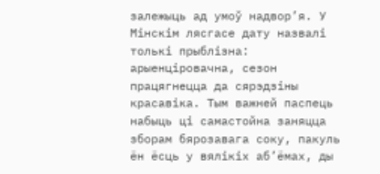залежыць ад умоў надвор’я. У Мінскім лясгасе дату назвалі толькі прыблізна: арыенціровачна, сезон працягнецца да сярэдзіны красавіка. Тым важней паспець набыць ці самастойна заняцца зборам бярозавага соку, пакуль ён ёсць у вялікіх аб’ёмах, ды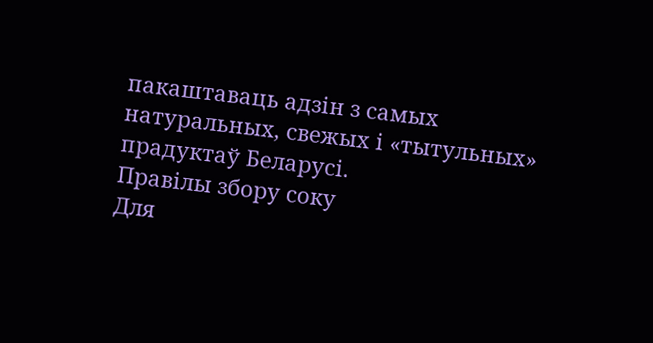пакаштаваць адзін з самых натуральных, свежых і «тытульных» прадуктаў Беларусі.
Правілы збору соку
Для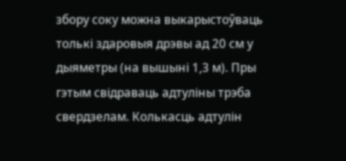збору соку можна выкарыстоўваць толькі здаровыя дрэвы ад 20 см у дыяметры (на вышыні 1,3 м). Пры гэтым свідраваць адтуліны трэба свердзелам. Колькасць адтулін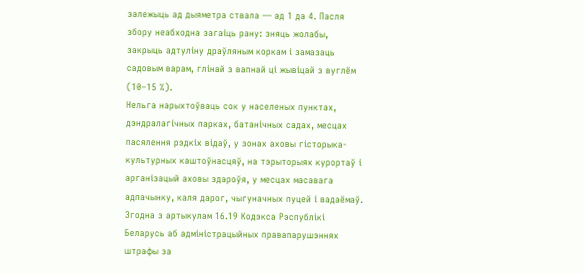залежыць ад дыяметра ствала — ад 1 да 4. Пасля збору неабходна загаіць рану: зняць жолабы, закрыць адтуліну драўляным коркам і замазаць садовым варам, глінай з вапнай ці жывіцай з вуглём (10–15 %).
Нельга нарыхтоўваць сок у населеных пунктах, дэндралагічных парках, батанічных садах, месцах пасялення рэдкіх відаў, у зонах аховы гісторыка-культурных каштоўнасцяў, на тэрыторыях курортаў і арганізацый аховы здароўя, у месцах масавага адпачынку, каля дарог, чыгуначных пуцей і вадаёмаў.
Згодна з артыкулам 16.19 Кодэкса Рэспублікі Беларусь аб адміністрацыйных правапарушэннях штрафы за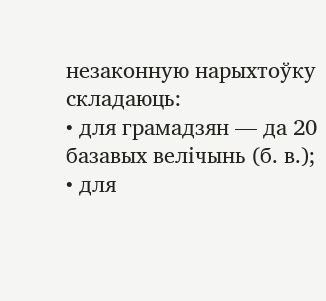незаконную нарыхтоўку складаюць:
• для грамадзян — да 20 базавых велічынь (б. в.);
• для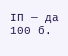ІП — да 100 б.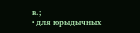в.;
• для юрыдычных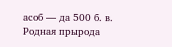асоб — да 500 б. в.
Родная прырода